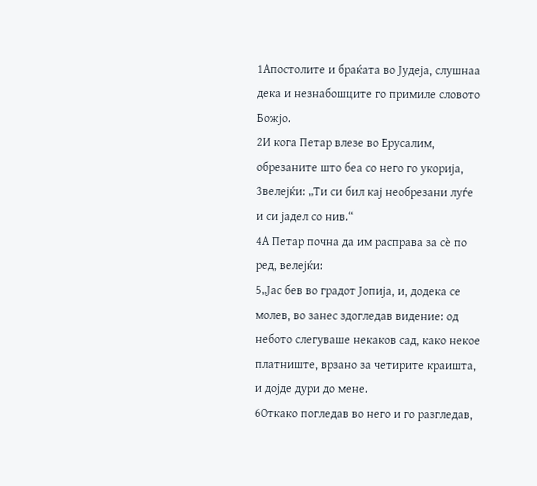1Апостолите и браќата во Јудеја, слушнаа дека и незнабошците го примиле словото Божјо.
2И кога Петар влезе во Ерусалим, обрезаните што беа со него го укорија,
3велејќи: „Ти си бил кај необрезани луѓе и си јадел со нив.“
4А Петар почна да им расправа за сѐ по ред, велејќи:
5„Јас бев во градот Јопија, и, додека се молев, во занес здогледав видение: од небото слегуваше некаков сад, како некое платниште, врзано за четирите краишта, и дојде дури до мене.
6Откако погледав во него и го разгледав,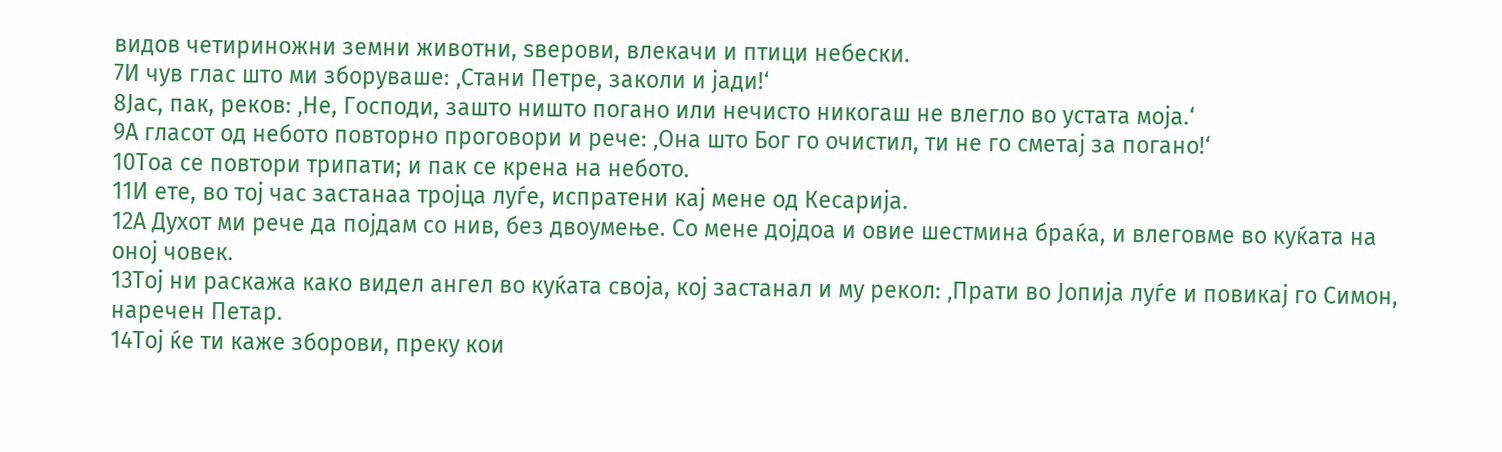видов четириножни земни животни, ѕверови, влекачи и птици небески.
7И чув глас што ми зборуваше: ‚Стани Петре, заколи и јади!‘
8Јас, пак, реков: ‚Не, Господи, зашто ништо погано или нечисто никогаш не влегло во устата моја.‘
9А гласот од небото повторно проговори и рече: ‚Она што Бог го очистил, ти не го сметај за погано!‘
10Тоа се повтори трипати; и пак се крена на небото.
11И ете, во тој час застанаа тројца луѓе, испратени кај мене од Кесарија.
12А Духот ми рече да појдам со нив, без двоумење. Со мене дојдоа и овие шестмина браќа, и влеговме во куќата на оној човек.
13Тој ни раскажа како видел ангел во куќата своја, кој застанал и му рекол: ‚Прати во Јопија луѓе и повикај го Симон, наречен Петар.
14Тој ќе ти каже зборови, преку кои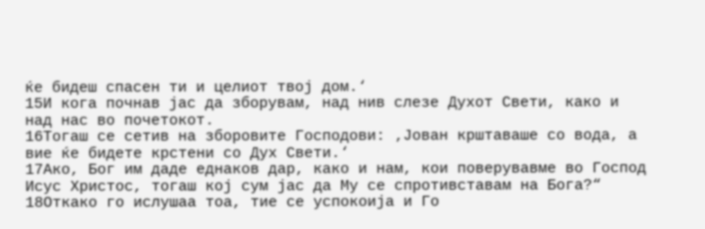ќе бидеш спасен ти и целиот твој дом.‘
15И кога почнав јас да зборувам, над нив слезе Духот Свети, како и над нас во почетокот.
16Тогаш се сетив на зборовите Господови: ‚Јован крштаваше со вода, а вие ќе бидете крстени со Дух Свети.‘
17Ако, Бог им даде еднаков дар, како и нам, кои поверувавме во Господ Исус Христос, тогаш кој сум јас да Му се спротивставам на Бога?“
18Откако го ислушаа тоа, тие се успокоија и Го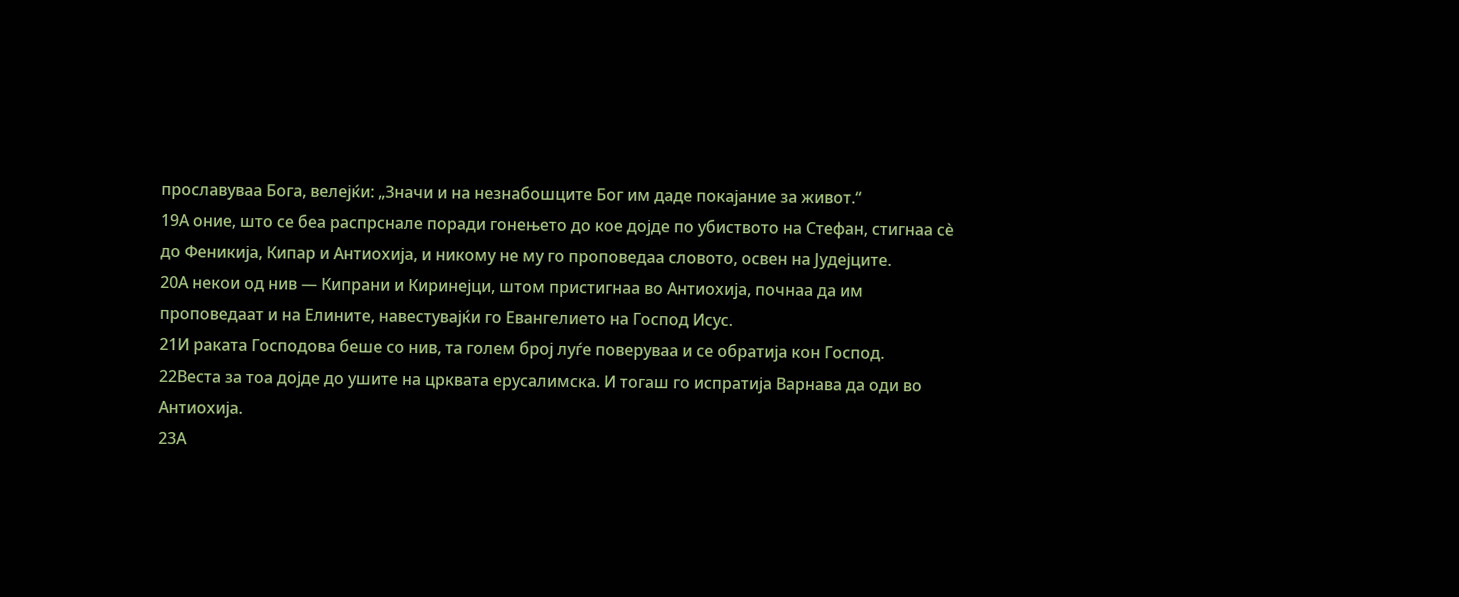прославуваа Бога, велејќи: „Значи и на незнабошците Бог им даде покајание за живот.“
19А оние, што се беа распрснале поради гонењето до кое дојде по убиството на Стефан, стигнаа сѐ до Феникија, Кипар и Антиохија, и никому не му го проповедаа словото, освен на Јудејците.
20А некои од нив — Кипрани и Киринејци, штом пристигнаа во Антиохија, почнаа да им проповедаат и на Елините, навестувајќи го Евангелието на Господ Исус.
21И раката Господова беше со нив, та голем број луѓе поверуваа и се обратија кон Господ.
22Веста за тоа дојде до ушите на црквата ерусалимска. И тогаш го испратија Варнава да оди во Антиохија.
23А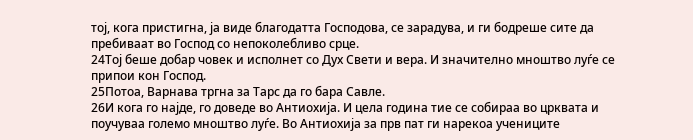тој, кога пристигна, ја виде благодатта Господова, се зарадува, и ги бодреше сите да пребиваат во Господ со непоколебливо срце.
24Тој беше добар човек и исполнет со Дух Свети и вера. И значително мноштво луѓе се припои кон Господ.
25Потоа, Варнава тргна за Тарс да го бара Савле.
26И кога го најде, го доведе во Антиохија. И цела година тие се собираа во црквата и поучуваа големо мноштво луѓе. Во Антиохија за прв пат ги нарекоа учениците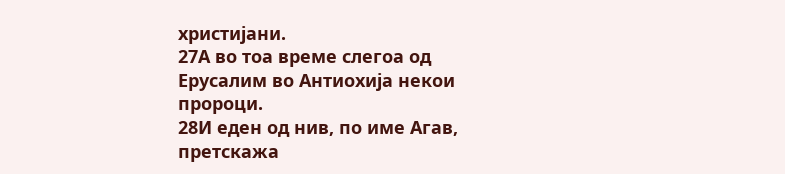христијани.
27А во тоа време слегоа од Ерусалим во Антиохија некои пророци.
28И еден од нив, по име Агав, претскажа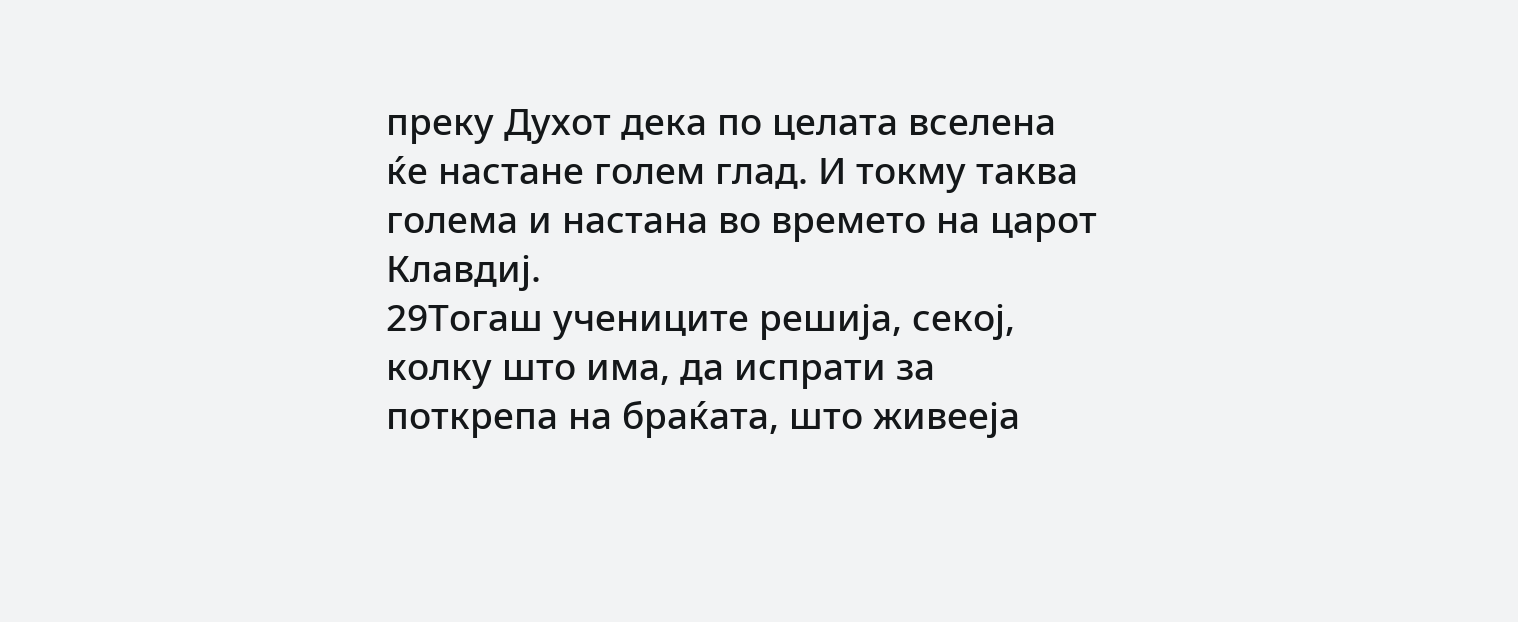преку Духот дека по целата вселена ќе настане голем глад. И токму таква голема и настана во времето на царот Клавдиј.
29Тогаш учениците решија, секој, колку што има, да испрати за поткрепа на браќата, што живееја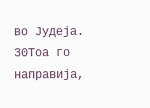во Јудеја.
30Тоа го направија,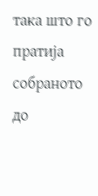така што го пратија собраното до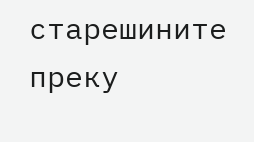старешините преку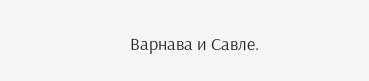Варнава и Савле.